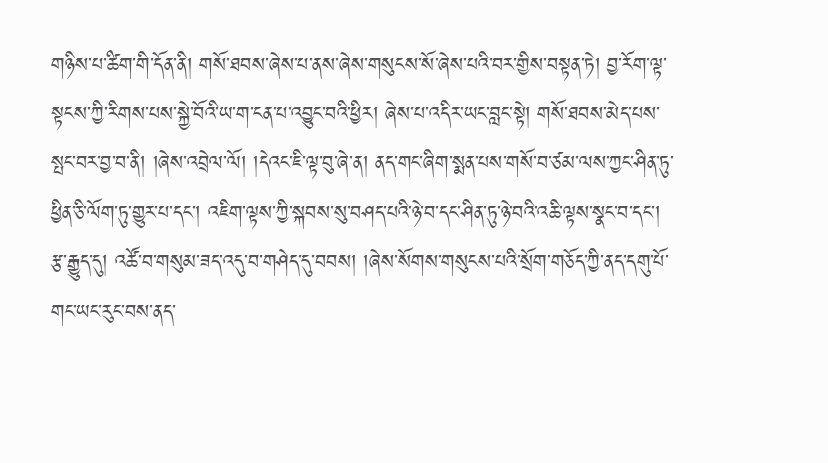གཉིས་པ་ཚིག་གི་དོན་ནི། གསོ་ཐབས་ཞེས་པ་ནས་ཞེས་གསུངས་སོ་ཞེས་པའི་བར་གྱིས་བསྟན་ཏེ། བྱ་རོག་ལྟ་སྟངས་ཀྱི་རིགས་པས་སྐྱེ་བོའི་ཡ་ག་ངན་པ་འབྱུང་བའི་ཕྱིར། ཞེས་པ་འདིར་ཡང་བླང་སྟེ། གསོ་ཐབས་མེད་པས་སྤང་བར་བྱ་བ་ནི། །ཞེས་འབྲེལ་ལོ། །དེའང་ཇི་ལྟ་བུ་ཞེ་ན། ནད་གང་ཞིག་སྨན་པས་གསོ་བ་ཙམ་ལས་ཀྱང་ཤིན་ཏུ་ཕྱིན་ཅི་ལོག་ཏུ་གྱུར་པ་དང་། འཇིག་ལྟས་ཀྱི་སྐབས་སུ་བཤད་པའི་ཉེ་བ་དང་ཤིན་ཏུ་ཉེ་བའི་འཆི་ལྟས་སྣང་བ་དང་། རྩ་རྒྱུད་དུ། འཚོ་བ་གསུམ་ཟད་འདུ་བ་གཤེད་དུ་བབས། །ཞེས་སོགས་གསུངས་པའི་སྲོག་གཅོད་ཀྱི་ནད་དགུ་པོ་གང་ཡང་རུང་བས་ནད་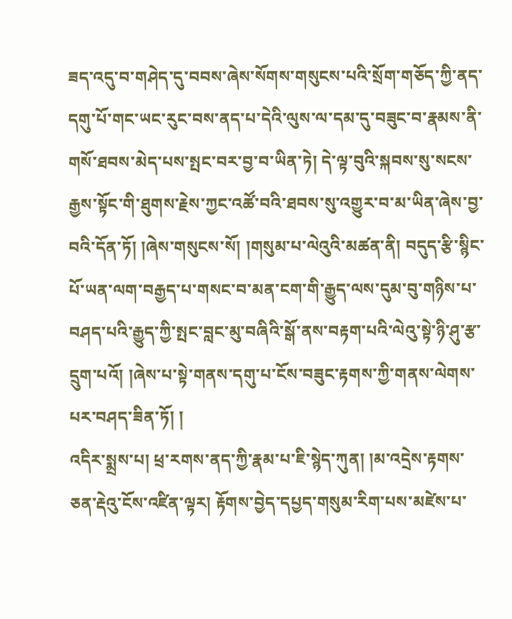ཟད་འདུ་བ་གཤེད་དུ་བབས་ཞེས་སོགས་གསུངས་པའི་སྲོག་གཅོད་ཀྱི་ནད་དགུ་པོ་གང་ཡང་རུང་བས་ནད་པ་དེའི་ལུས་ལ་དམ་དུ་བཟུང་བ་རྣམས་ནི་གསོ་ཐབས་མེད་པས་སྤང་བར་བྱ་བ་ཡིན་ཏེ། དེ་ལྟ་བུའི་སྐབས་སུ་སངས་རྒྱས་སྟོང་གི་ཐུགས་རྗེས་ཀྱང་འཚོ་བའི་ཐབས་སུ་འགྱུར་བ་མ་ཡིན་ཞེས་བྱ་བའི་དོན་ཏོ། །ཞེས་གསུངས་སོ། །གསུམ་པ་ལེའུའི་མཚན་ནི། བདུད་རྩི་སྙིང་པོ་ཡན་ལག་བརྒྱད་པ་གསང་བ་མན་ངག་གི་རྒྱུད་ལས་དུམ་བུ་གཉིས་པ་བཤད་པའི་རྒྱུད་ཀྱི་སྤང་བླང་མུ་བཞིའི་སྒོ་ནས་བརྟག་པའི་ལེའུ་སྟེ་ཉི་ཤུ་རྩ་དྲུག་པའོ། །ཞེས་པ་སྟེ་གནས་དགུ་པ་ངོས་བཟུང་རྟགས་ཀྱི་གནས་ལེགས་པར་བཤད་ཟིན་ཏོ། །
འདིར་སྨྲས་པ། ཕྲ་རགས་ནད་ཀྱི་རྣམ་པ་ཇི་སྙེད་ཀུན། །མ་འདྲེས་རྟགས་ཅན་རྡེའུ་ངོས་འཛིན་ལྟར། རྟོགས་བྱེད་དཔྱད་གསུམ་རིག་པས་མཛེས་པ་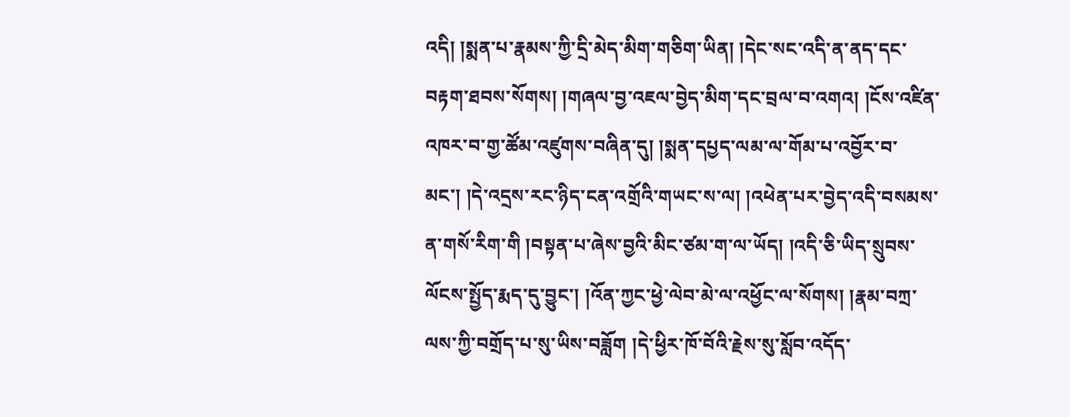འདི། །སྨན་པ་རྣམས་ཀྱི་དྲི་མེད་མིག་གཅིག་ཡིན། །དེང་སང་འདི་ན་ནད་དང་བརྟག་ཐབས་སོགས། །གཞལ་བྱ་འཇལ་བྱེད་མིག་དང་བྲལ་བ་འགའ། །ངོས་འཛིན་འཁར་བ་གྱ་ཚོམ་འཛུགས་བཞིན་དུ། །སྨན་དཔྱད་ལམ་ལ་གོམ་པ་འབྱོར་བ་མང་། །དེ་འདྲས་རང་ཉིད་ངན་འགྲོའི་གཡང་ས་ལ། །འཕེན་པར་བྱེད་འདི་བསམས་ན་གསོ་རིག་གི །བསྟན་པ་ཞེས་བྱའི་མིང་ཙམ་ག་ལ་ཡོད། །འདི་ཅི་ཡིད་སྲུབས་ལོངས་སྤྱོད་རྨད་དུ་བྱུང་། །འོན་ཀྱང་ཕྱེ་ལེབ་མེ་ལ་འཕྱོང་ལ་སོགས། །རྣམ་བཀྲ་ལས་ཀྱི་བགྲོད་པ་སུ་ཡིས་བཟློག །དེ་ཕྱིར་ཁོ་བོའི་རྗེས་སུ་སློབ་འདོད་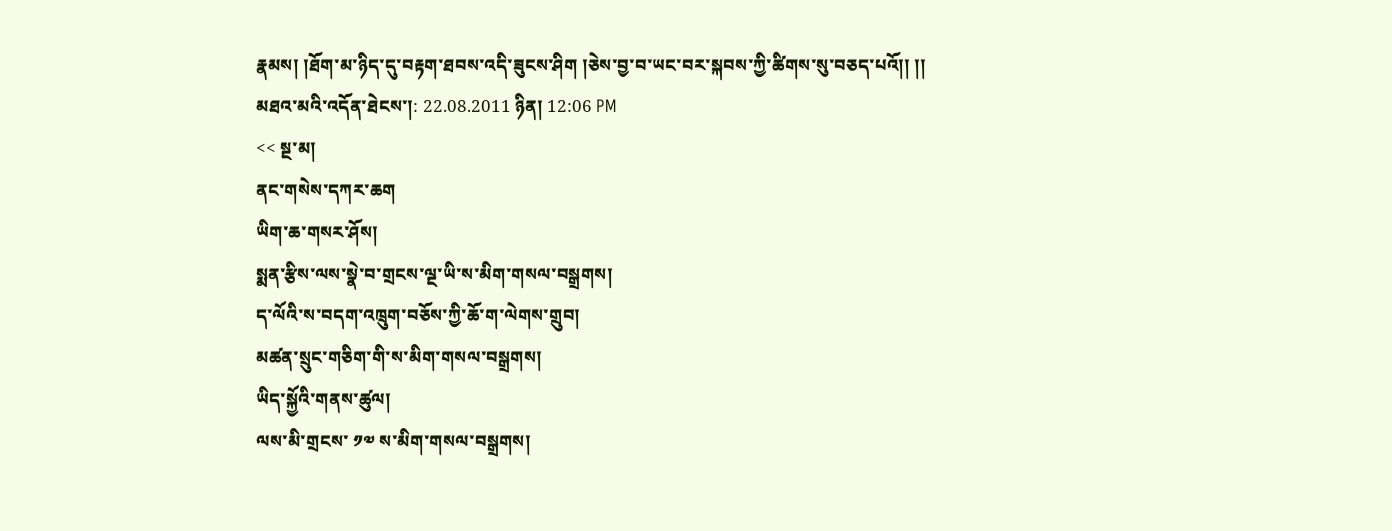རྣམས། །ཐོག་མ་ཉིད་དུ་བརྟག་ཐབས་འདི་ཟུངས་ཤིག །ཅེས་བྱ་བ་ཡང་བར་སྐབས་ཀྱི་ཚིགས་སུ་བཅད་པའོ།། །།
མཐའ་མའི་འདོན་ཐེངས་།: 22.08.2011 ཉིན། 12:06 PM
<< སྔ་མ།
ནང་གསེས་དཀར་ཆག
ཡིག་ཆ་གསར་ཤོས།
སྨན་རྩིས་ལས་སྣེ་བ་གྲངས་ལྔ་ཡི་ས་མིག་གསལ་བསྒྲགས།
ད་ལོའི་ས་བདག་འཁྲུག་བཅོས་ཀྱི་ཆོ་ག་ལེགས་གྲུབ།
མཚན་སྲུང་གཅིག་གི་ས་མིག་གསལ་བསྒྲགས།
ཡིད་སྐྱོའི་གནས་ཚུལ།
ལས་མི་གྲངས་ ༡༧ ས་མིག་གསལ་བསྒྲགས།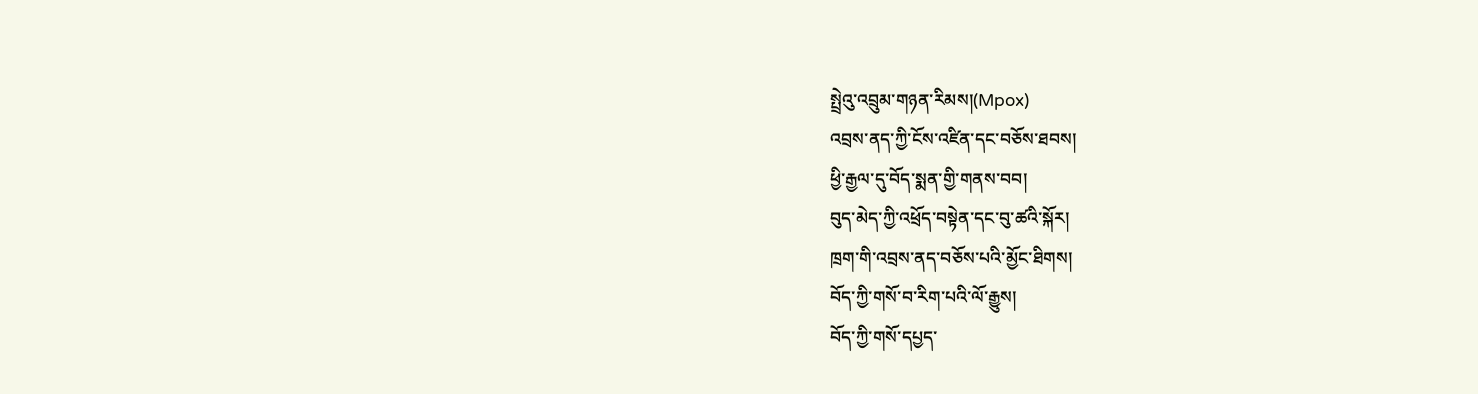སྤྲེའུ་འབྲུམ་གཉན་རིམས།(Mpox)
འབྲས་ནད་ཀྱི་ངོས་འཛིན་དང་བཅོས་ཐབས།
ཕྱི་རྒྱལ་དུ་བོད་སྨན་གྱི་གནས་བབ།
བུད་མེད་ཀྱི་འཕྲོད་བསྟེན་དང་བུ་ཚའི་སྐོར།
ཁྲག་གི་འབྲས་ནད་བཅོས་པའི་མྱོང་ཐིགས།
བོད་ཀྱི་གསོ་བ་རིག་པའི་ལོ་རྒྱུས།
བོད་ཀྱི་གསོ་དཔྱད་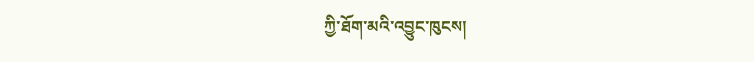ཀྱི་ཐོག་མའི་འབྱུང་ཁུངས།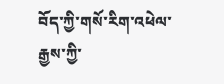བོད་ཀྱི་གསོ་རིག་འཕེལ་རྒྱས་ཀྱི་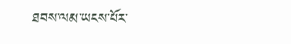ཐབས་ལམ་ཡངས་པོར་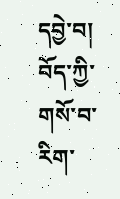དབྱེ་བ།
བོད་ཀྱི་གསོ་བ་རིག་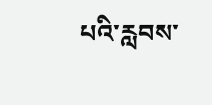པའི་རླབས་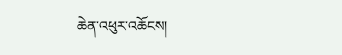ཆེན་འཕུར་འཆོངས།